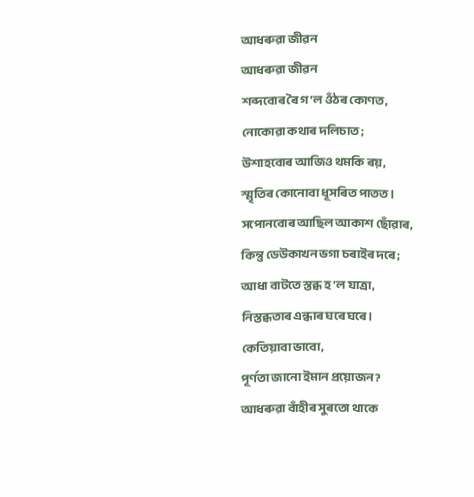আধৰুৱা জীৱন
আধৰুৱা জীৱন
শব্দবোৰ ৰৈ গ’ল ওঁঠৰ কোণত,
নোকোৱা কথাৰ দলিচাত;
উশাহবোৰ আজিও থমকি ৰয়,
স্মৃতিৰ কোনোবা ধূসৰিত পাতত।
সপোনবোৰ আছিল আকাশ ছোঁৱাৰ,
কিন্তু ডেউকাখন ভগা চৰাইৰ দৰে;
আধা বাটতে স্তব্ধ হ’ল যাত্ৰা,
নিস্তব্ধতাৰ এন্ধাৰ ঘৰে ঘৰে।
কেতিয়াবা ভাবো,
পূৰ্ণতা জানো ইমান প্ৰয়োজন?
আধৰুৱা বাঁহীৰ সুৰতো থাকে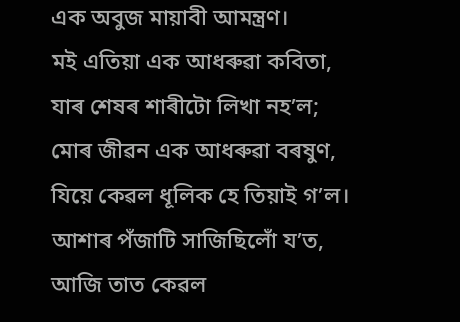এক অবুজ মায়াবী আমন্ত্ৰণ।
মই এতিয়া এক আধৰুৱা কবিতা,
যাৰ শেষৰ শাৰীটো লিখা নহ’ল;
মোৰ জীৱন এক আধৰুৱা বৰষুণ,
যিয়ে কেৱল ধূলিক হে তিয়াই গ’ল।
আশাৰ পঁজাটি সাজিছিলোঁ য’ত,
আজি তাত কেৱল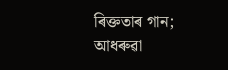ৰিক্ততাৰ গান;
আধৰুৱা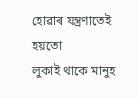হোৱাৰ যন্ত্ৰণাতেই হয়তো
লুকাই থাকে মানুহ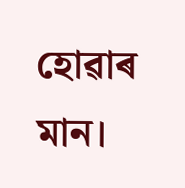হোৱাৰ মান।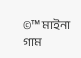©™ মাইনা গাম